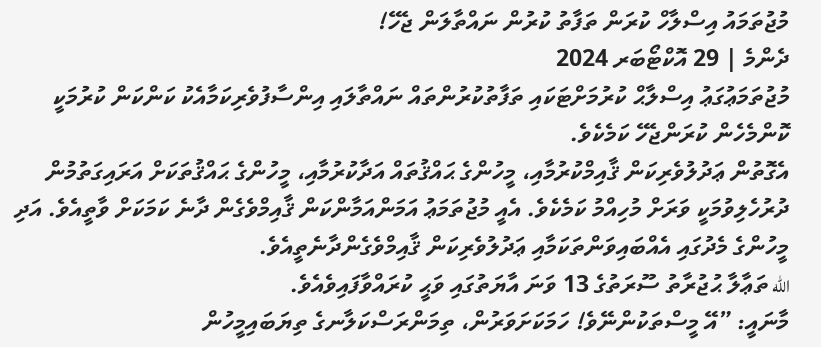މުޖުތަމައު އިސްލާހް ކުރަން ތަފާތު ކުރުން ނައްތާލަން ޖެހޭ!
ދެންމެ | 29 އޮކްޓޯބަރ 2024
މުޖުތަމަޢުގަޢު އިސްލާޙް ކުރުމަށްޓަކައި ތަފާތުކުރުންތައް ނައްތާލައި އިންސާފުވެރިކަމާއެކު ކަންކަން ކުރުމަކީ ކޮންމެހެން ކުރަންޖެހޭ ކަމެކެވެ.
އެގޮތުން ޢަދުލުވެރިކަން ޤާއިމްކުރުމާއި، މީހުންގެ ޙައްޤުތައް އަދާކުރުމާއި، މީހުންގެ ޙައްޤުތަކަށް އަރައިގަތުމުން ދުރުހެލިވުމަކީ ވަރަށް މުހިއްމު ކަމެކެވެ. އެއީ މުޖުތަމަޢު އަމަންއަމާންކަން ޤާއިމްވެގެން ދާނެ ކަމަކަށް ވާތީއެވެ. އަދި މީހުންގެ މެދުގައި އެއްބައިވަންތަކަމާއި ޢަދުލުވެރިކަން ޤާއިމްވެގެންދާނެތީއެވެ.
الله ތަޢާލާ ޙުޖުރާތު ސޫރަތުގެ 13 ވަނަ އާޔަތުގައި ވަޙީ ކުރައްވާފައިވެއެވެ.
މާނައީ: ”އޭ މީސްތަކުންނޭވެ! ހަމަކަށަވަރުން، ތިމަންރަސްކަލާނގެ ތިޔަބައިމީހުން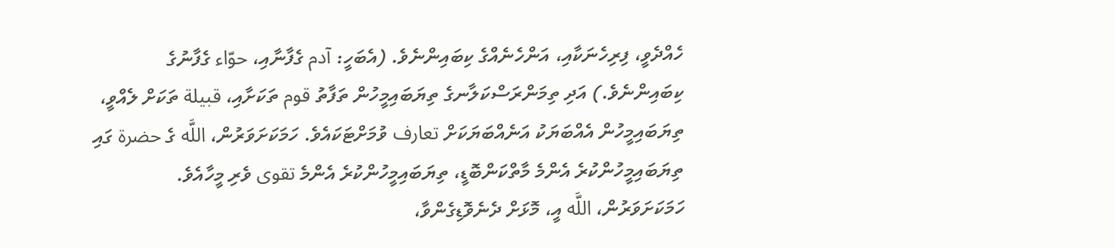ހެއްދެވީ، ފިރިހެނަކާއި، އަންހެނެއްގެ ކިބައިންނެވެ. (އެބަހީ: آدم ގެފާނާއި، حوّاء ގެފާނުގެ ކިބައިންނެވެ.) އަދި ތިމަންރަސްކަލާނގެ ތިޔަބައިމީހުން ތަފާތު قوم ތަކަށާއި، قبيلة ތަކަށް ލެއްވީ، ތިޔަބައިމީހުން އެއްބަޔަކު އަނެއްބަޔަކަށް تعارف ވުމަށްޓަކައެވެ. ހަމަކަށަވަރުން، اللَّه ގެ حضرة ގައި ތިޔަބައިމީހުންކުރެ އެންމެ މާތްކަންބޮޑީ، ތިޔަބައިމީހުންކުރެ އެންމެ تقوى ވެރި މީހާއެވެ. ހަމަކަށަވަރުން، اللَّه އީ، މޮޅަށް ދެނެވޮޑިގެންވާ،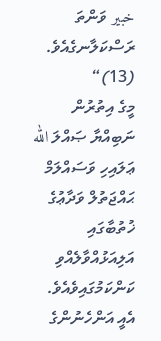خبير ވަންތަ ރަސްކަލާނގެއެވެ. (13)“
މީގެ އިތުރުން ނަބިއްޔާ ޞައްލަ الله ޢަލައިހި ވަސައްލަމް ޙައްޖަތުލް ވަދާޢުގެ ޚުތުބާގައި އަލިއަޅުއްވާލެއްވި ކަންކަމުގައިވެއެވެ. އެއީ އަންހެނުންގެ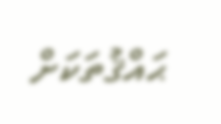ޙައްޤުތަކަށް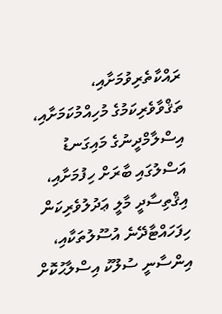ރައްކާތެރިވުމަށާއި، ތަޤްވާވެރިކަމުގެ މުހިއްމުކަމަށާއި، އިސްލާމްދީނުގެ މައިގަނޑު އަސްލުގައި ބާރަށް ހިފުމަށާއި، އިޤްތިސާދީ މާލީ ޢަދުލުވެރިކަން ހިފަހައްޓާދޭނެ އުސޫލުތަކާއި، އިންސާނީ ސުލޫކު އިސްލާޙުކޮށް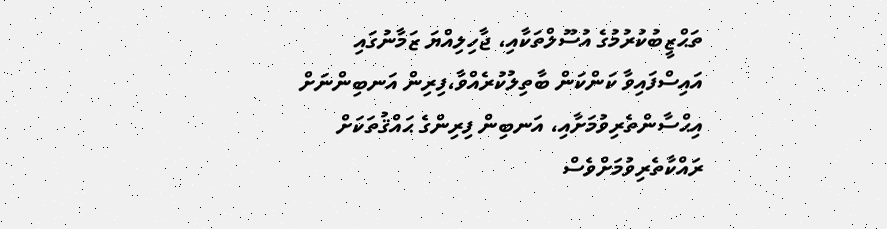ތަޙްޒީބުކުރުމުގެ އުސޫލްތަކާއި، ޖާހިލިއްޔަ ޒަމާނުގައި އައިސްފައިވާ ކަންކަން ބާތިލުކުރެއްވާ،ފިރިން އަނބިންނަށް އިޙްސާންތެރިވުމަށާއި، އަނބިން ފިރިންގެ ޙައްޤުތަކަށް ރައްކާތެރިވުމަށްވެސް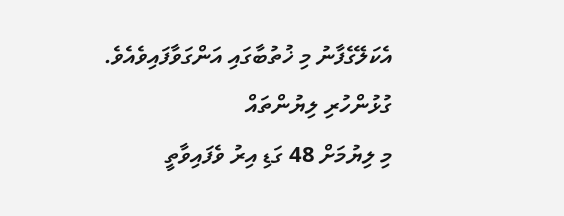އެކަލޭގެފާނު މި ޚުތުބާގައި އަންގަވާފައިވެއެވެ.
ގުޅުންހުރި ލިޔުންތައް
މި ލިޔުމަށް 48 ގަޑި އިރު ވެފައިވާތީ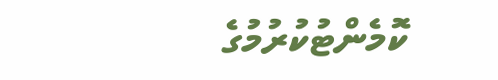ކޮމެންޓުކުރުމުގެ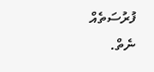ފުރުސަތެއް ނެތް.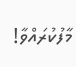މާފުކުރައްވާ!